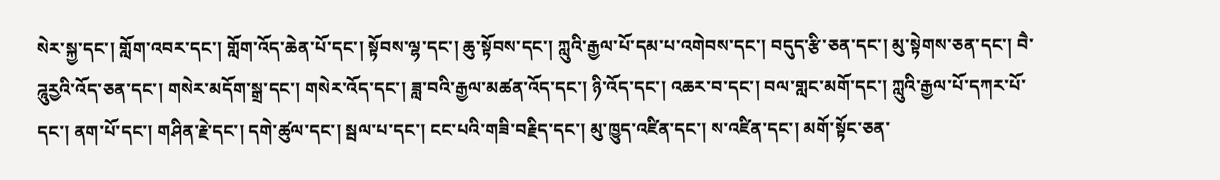སེར་སྐྱ་དང་། གློག་འབར་དང་། གློག་འོད་ཆེན་པོ་དང་། སྟོབས་ལྷ་དང་། ཆུ་སྟོབས་དང་། ཀླུའི་རྒྱལ་པོ་དམ་པ་འགེབས་དང་། བདུད་རྩི་ཅན་དང་། མུ་སྟེགས་ཅན་དང་། བཻ་ཌཱུརྱའི་འོད་ཅན་དང་། གསེར་མདོག་སྒྲ་དང་། གསེར་འོད་དང་། ཟླ་བའི་རྒྱལ་མཚན་འོད་དང་། ཉི་འོད་དང་། འཆར་བ་དང་། བལ་གླང་མགོ་དང་། ཀླུའི་རྒྱལ་པོ་དཀར་པོ་དང་། ནག་པོ་དང་། གཤིན་རྗེ་དང་། དགེ་ཚུལ་དང་། སྦལ་པ་དང་། ངང་པའི་གཟི་བརྗིད་དང་། མུ་ཁྱུད་འཛིན་དང་། ས་འཛིན་དང་། མགོ་སྟོང་ཅན་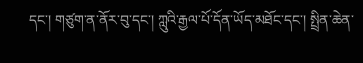དང་། གཙུག་ན་ནོར་བུ་དང་། ཀླུའི་རྒྱལ་པོ་དོན་ཡོད་མཐོང་དང་། སྤྲིན་ཆེན་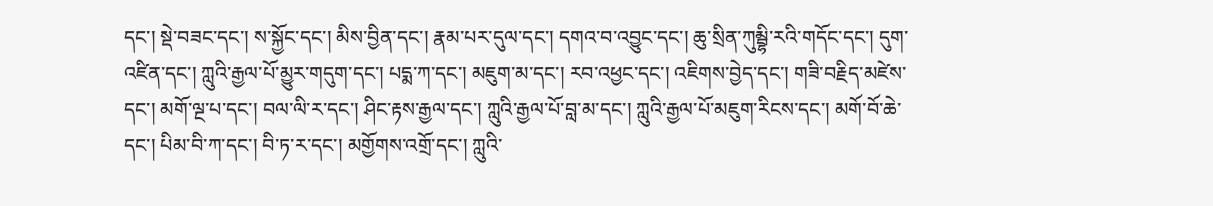དང་། སྡེ་བཟང་དང་། ས་སྐྱོང་དང་། མིས་བྱིན་དང་། རྣམ་པར་དུལ་དང་། དགའ་བ་འབྱུང་དང་། ཆུ་སྲིན་ཀུམྦྷི་རའི་གདོང་དང་། དུག་འཛིན་དང་། ཀླུའི་རྒྱལ་པོ་མྱུར་གདུག་དང་། པདྨ་ཀ་དང་། མཇུག་མ་དང་། རབ་འཕྱང་དང་། འཇིགས་བྱེད་དང་། གཟི་བརྗིད་མཛེས་དང་། མགོ་ལྔ་པ་དང་། བལ་ལི་ར་དང་། ཤིང་རྟས་རྒྱལ་དང་། ཀླུའི་རྒྱལ་པོ་བླ་མ་དང་། ཀླུའི་རྒྱལ་པོ་མཇུག་རིངས་དང་། མགོ་བོ་ཆེ་དང་། པིམ་བི་ཀ་དང་། བི་ཏ་ར་དང་། མགྱོགས་འགྲོ་དང་། ཀླུའི་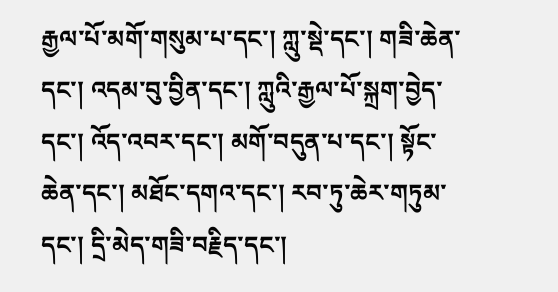རྒྱལ་པོ་མགོ་གསུམ་པ་དང་། ཀླུ་སྡེ་དང་། གཟི་ཆེན་དང་། འདམ་བུ་བྱིན་དང་། ཀླུའི་རྒྱལ་པོ་སྐྲག་བྱེད་དང་། འོད་འབར་དང་། མགོ་བདུན་པ་དང་། སྟོང་ཆེན་དང་། མཐོང་དགའ་དང་། རབ་ཏུ་ཆེར་གཏུམ་དང་། དྲི་མེད་གཟི་བརྗིད་དང་།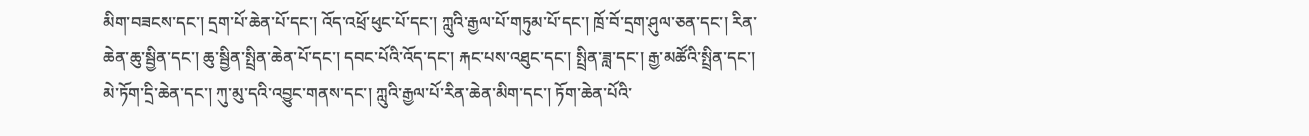མིག་བཟངས་དང་། དྲག་པོ་ཆེན་པོ་དང་། འོད་འཕྲོ་ཕུང་པོ་དང་། ཀླུའི་རྒྱལ་པོ་གཏུམ་པོ་དང་། ཁྲོ་བོ་དྲག་ཤུལ་ཅན་དང་། རིན་ཆེན་ཆུ་སྦྱིན་དང་། ཆུ་སྦྱིན་སྤྲིན་ཆེན་པོ་དང་། དབང་པོའི་འོད་དང་། རྐང་པས་འཐུང་དང་། སྤྲིན་ཟླ་དང་། རྒྱ་མཚོའི་སྤྲིན་དང་། མེ་ཏོག་དྲི་ཆེན་དང་། ཀུ་མུ་དའི་འབྱུང་གནས་དང་། ཀླུའི་རྒྱལ་པོ་རིན་ཆེན་མིག་དང་། ཏོག་ཆེན་པོའི་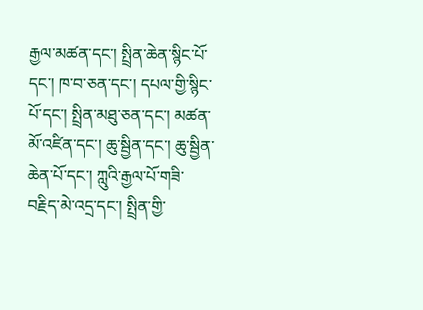རྒྱལ་མཚན་དང་། སྤྲིན་ཆེན་སྙིང་པོ་དང་། ཁ་བ་ཅན་དང་། དཔལ་གྱི་སྙིང་པོ་དང་། སྤྲིན་མཐུ་ཅན་དང་། མཚན་མོ་འཛིན་དང་། ཆུ་སྦྱིན་དང་། ཆུ་སྦྱིན་ཆེན་པོ་དང་། ཀླུའི་རྒྱལ་པོ་གཟི་བརྗིད་མེ་འདྲ་དང་། སྤྲིན་གྱི་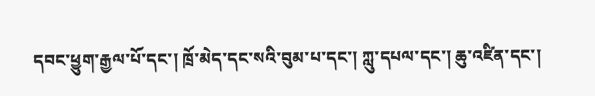དབང་ཕྱུག་རྒྱལ་པོ་དང་། ཁྲོ་མེད་དང་སའི་བུམ་པ་དང་། ཀླུ་དཔལ་དང་། ཆུ་འཛིན་དང་།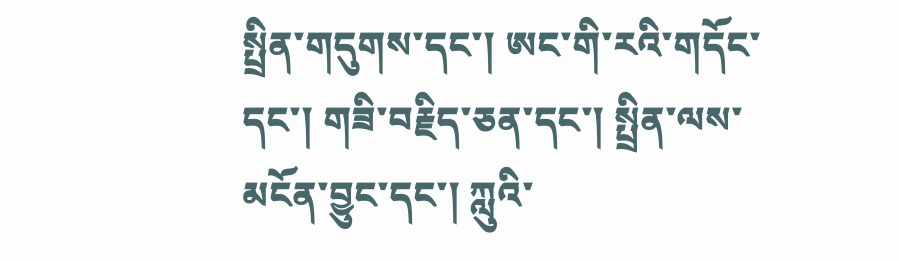སྤྲིན་གདུགས་དང་། ཨང་གི་རའི་གདོང་དང་། གཟི་བརྗིད་ཅན་དང་། སྤྲིན་ལས་མངོན་བྱུང་དང་། ཀླུའི་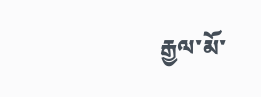རྒྱལ་མོ་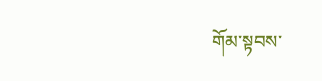གོམ་སྟབས་